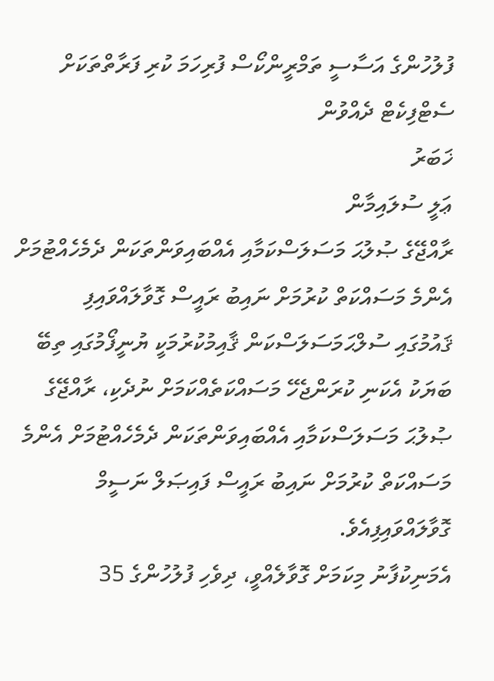ފުލުހުންގެ އަސާސީ ތަމްރީންކޯސް ފުރިހަމަ ކުރި ފަރާތްތަކަށް ސެޓްފިކެޓް ދެއްވުން
ޚަބަރު
ޢަލީ ސުލައިމާން
ރާއްޖޭގެ ޞުލުޙަ މަސަލަސްކަމާއި އެއްބައިވަންތަކަން ދެމެހެއްޓުމަށް އެންމެ މަސައްކަތް ކުރުމަށް ނައިބު ރައީސް ގޮވާލައްވައިފި
ޤައުމުގައި ސުލްޙަމަސަލަސްކަން ޤާއިމުކުރުމަކީ ޔުނީފޯމުގައި ތިބޭ ބަޔަކު އެކަނި ކުރަންޖެހޭ މަސައްކަތެއްކަމަށް ނުދެކި، ރާއްޖޭގެ ޞުލުޙަ މަސަލަސްކަމާއި އެއްބައިވަންތަކަން ދެމެހެއްޓުމަށް އެންމެ މަސައްކަތް ކުރުމަށް ނައިބު ރައީސް ފައިޞަލް ނަސީމް ގޮވާލައްވައިފިއެވެ.
އެމަނިކުފާނު މިކަމަށް ގޮވާލެއްވީ، ދިވެހި ފުލުހުންގެ 35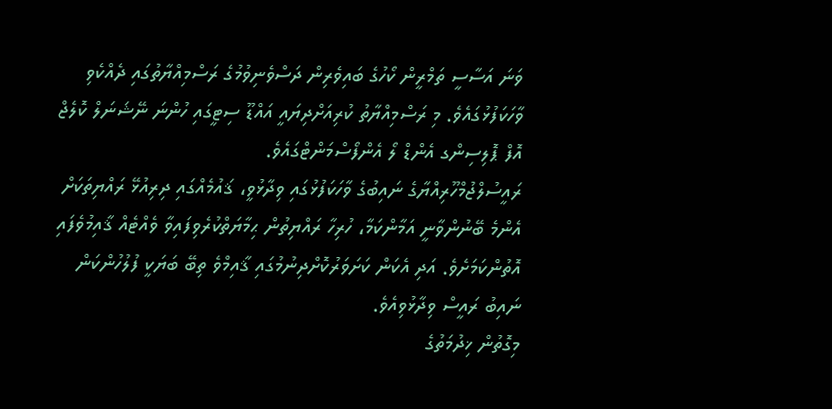ވަނަ އަސާސީ ތަމްރީން ކޯހުގެ ބައިވެރިން ދަސްވެނިވުމުގެ ރަސްމިއްޔާތުގައި ދެއްކެވި ވާހަކަފުޅުގައެވެ. މި ރަސްމިއްޔާތު ކުރިއަށްދިޔައީ އައްޑޫ ސިޓީގައި ހުންނަ ނޭޝަނަލް ކޮލެޖް އޮފް ޕޮލިސިންގ އެންޑް ލޯ އެންފޯސްމަންޓްގައެވެ.
ރައީސުލްޖުމްހޫރިއްޔާގެ ނައިބުގެ ވާހަކަފުޅުގައި ވިދާޅުވީ، ޤައުމެއްގައި ދިރިއުޅޭ ރައްޔިތަކަށް އެންމެ ބޭނުންވާނީ އަމާންކަމާ، ހުރިހާ ރައްޔިތުން ޙިމާޔަތްކުރެވިފައިވާ ވެއްޓެއް ޤާއިމުވެފައި އޮތުންކަމަށެވެ. އަދި އެކަން ކަށަވަރުކޮށްދިނުމުގައި ޤާއިމްވެ ތިބޭ ބަޔަކީ ފުލުހުންކަން ނައިބު ރައީސް ވިދާޅުވިއެވެ.
މިގޮތުން ޚިދުމަތުގެ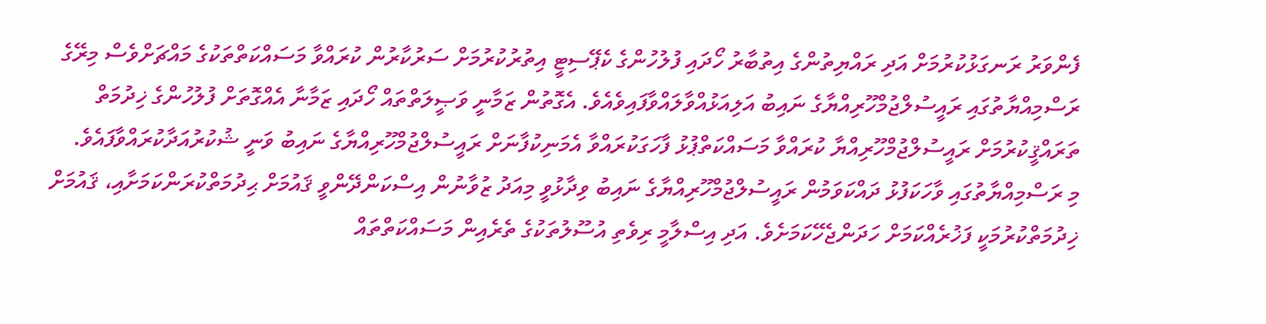ފެންވަރު ރަނގަޅުކުރުމަށް އަދި ރައްޔިތުންގެ އިތުބާރު ހޯދައި ފުލުހުންގެ ކެޕޭސިޓީ އިތުރުކުރުމަށް ސަރުކާރުން ކުރައްވާ މަސައްކަތްތަކުގެ މައްޗަށްވެސް މިރޭގެ ރަސްމިއްޔާތުގައި ރައީސުލްޖުމްހޫރިއްޔާގެ ނައިބު އަލިއަޅުއްވާލައްވާފައިވެއެވެ. އެގޮތުން ޒަމާނީ ވަޞީލަތްތައް ހޯދައި ޒަމާނާ އެއްގޮތަށް ފުލުހުންގެ ޚިދުމަތް ތަރައްޤީކުރުމަށް ރައީސުލްޖުމްހޫރިއްޔާ ކުރައްވާ މަސައްކަތްޕުޅު ފާހަގަކުރައްވާ އެމަނިކުފާނަށް ރައީސުލްޖުމްހޫރިއްޔާގެ ނައިބު ވަނީ ޝުކުރުއަދާކުރައްވާފައެވެ.
މި ރަސްމިއްޔާތުގައި ވާހަކަފުޅު ދައްކަވަމުން ރައީސުލްޖުމްހޫރިއްޔާގެ ނައިބު ވިދާޅުވީ މިއަދު ޒުވާނުން އިސްކަންދޭންވީ ޤައުމަށް ޙިދުމަތްކުރަންކަމަށާއި، ޤައުމަށް ޚިދުމަތްކުރުމަކީ ފަޚުރެއްކަމަށް ހަދަންޖެހޭކަމަށެވެ. އަދި އިސްލާމީ ރިވެތި އުސޫލުތަކުގެ ތެރެއިން މަސައްކަތްތައް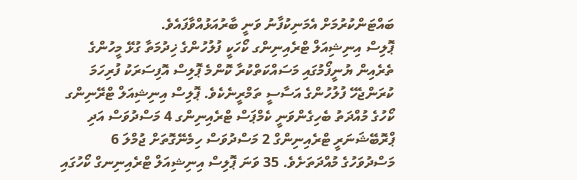ބައްޓަންކުރުމަށް އެމަނިކުފާނު ވަނީ ބާރުއަޅުއްވާފައެވެ.
ޕޮލިސް އިނިޝިއަލް ޓްރެއިނިންގ ކޯހަކީ ފުލުހުންގެ ޚިދުމަތާ ގުޅޭ މީހުންގެ ތެރެއިން ޔުނީފޯމުގައި މަސައްކަތްކުރާ ކޮންމެ ޕޮލިސް އޮފިސަރަކު ފުރިހަމަ ކުރަންޖެހޭ ފުލުހުންގެ އަސާސީ ތަމްރީނެކެވެ. ޕޮލިސް އިނިޝިއަލް ޓްރޭނިންގ ކޯހުގެ މުއްދަތު ބެހިގެންވަނީ ކެމްޕަސް ޓްރެއިނިންގ 4 މަސްދުވަސް އަދި ޕްރޮބޭޝަނަރީ ޓްރެއިނިންގް 2 މަސްދުވަސް ހިމެނޭގޮތަށް ޖުމްލަ 6 މަސްދުވަހުގެ މުއްދަތަށެވެ. 35 ވަނަ ޕޮލިސް އިނިޝިއަލް ޓްރެއިނިނގް ކޯހުގައި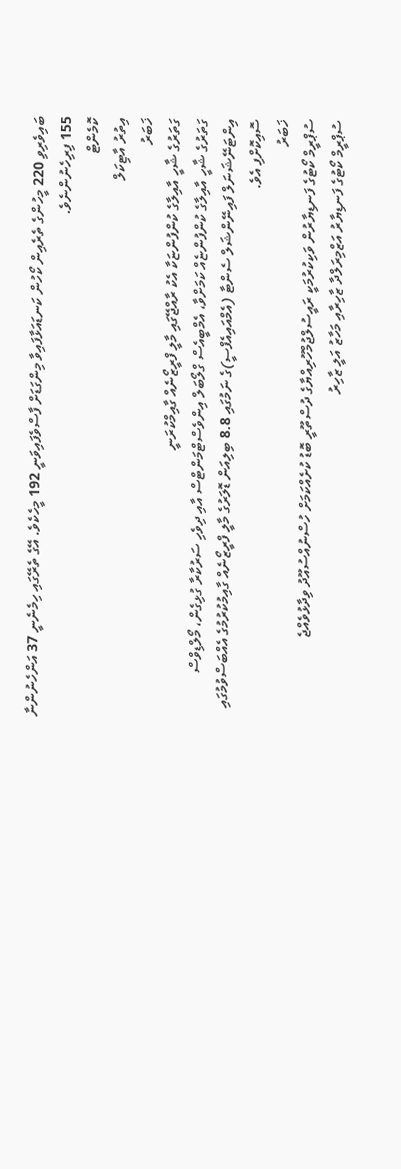ބައިވެރިވި 220 މީހުންގެ ތެރެއިން ކޯހުން ކަނޑައަޅާފައިވާ މިންގަޑަށް ފާސްވެފައިވަނީ 192 މީހެކެވެ. އޭގެ ތެރޭގައި ހިމެނެނީ 37 އަންހެނުންނާ 155 ފިރިހެނުންނެވެ.
ކޮމެންޓް
އިތުރު އާޓިކަލް
ޚަބަރު
ގަތަރުގެ ޝާހީ އާއިލާގެ ކުންފުންޏަކާ އެކު ރާއްޖޭގައި މާލީ ފްރީޒޯނެއް ގާއިމްކުރަނީ
ގަތަރުގެ ޝާހީ އާއިލާގެ ކުންފުންޏެއް ކަމަށްވާ، އެމްބީއެސް ގްލޯބަލް އިންވެސްޓްމަންޓްސް އާއި ދިވެހި ސަރުކާރާ ގުޅިގެން، މޯލްޑިވްސް އިންޓަނޭޝަނަލް ފައިނޭންޝަލް ސެންޓާ (އެމްއައިއެފްސީ)ގެ ނަމުގައި 8.8 ބިލިއަން ޑޮލަރުގެ މާލީ ފްރީޒޯނެއް ގާއިމުކުރުމުގެ އެއްބަސްވުމުގައި ސޮއިކޮށްފި އެވެ.
ޚަބަރު
ސުޕްރީމް ކޯޓުގެ ފަނޑިޔާރުން ވަކިކުރުމަކީ ރައީސުލްޖުމްހޫރިއްޔާގެ ދުސްތޫރީ ބޮޑު ކުށެއްކަމަށް ހުސްނުއްސުއޫދު ވިދާޅުވެއްޖެ
ސުޕްރީމް ކޯޓުގެ ފަނޑިޔާރު އަޒްމިރަލްދާ ޒާހިރާއި މަހާޒު އަލީ ޒާހިރު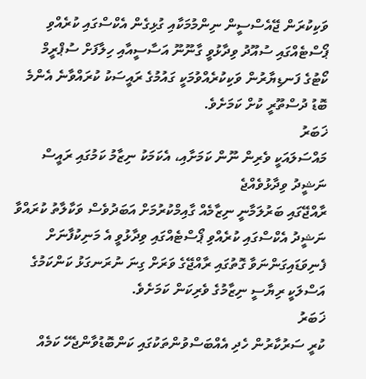ވަކިކުރަން ޖޭއެސްސީން ނިންމުމަކާއި ގުޅިގެން އެކްސްގައި ކުރެއްވި ޕޯސްޓެއްގައި ސުއޫދު ވިދާޅުވީ ގާނޫނޫ އަސާސީއާއި ހިލާފަށް ސުޕްރީމް ކޯޓުގެ ފަނޑިޔާރުން ވަކިކުރެއްވުމަކީ ގައުމުގެ ރައީސަކު ކުރައްވާނެ އެންމެ ބޮޑު ދުސްތޫރީ ކުށް ކަމަށެވެ.
ޚަބަރު
މައްސަލައަކީ ވެރިން ނޫން ކަމަށާއި، އެކަމަކު ނިޒާމު ކަމުގައި ރައީސް ނަޝީދު ވިދާޅުވެއްޖެ
ރާއްޖޭގައި ބަރުލަމާނީ ނިޒާމެއް ގާއިމްކުރުމަށް އަބަދުވެސް ވަކާލާތު ކުރައްވާ ނަޝީދު އެކްސްގައި ކުރެއްވި ޕޯސްޓެއްގައި ވިދާޅުވީ އެ މަނިކުފާނަށް ފެނިވަޑައިގަންނަވާ ގޮތުގައި ރާއްޖޭގެ ވަރަށް ގިނަ ނުރަނގަޅު ކަންކަމުގެ އަސްލަކީ ރިޔާސީ ނިޒާމުގެ ވެރިކަން ކަމަށެވެ.
ޚަބަރު
ކުރީ ސަރުކާރުން ހެދި އެއްބަސްވުންތަކުގައި ކަންބޮޑުވާންޖެހޭ ކަމެއް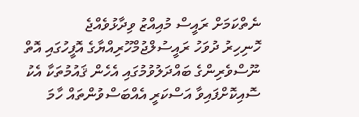ނެތްކަމަށް ރައީސް މުއިއްޒު ވިދާޅުވެއްޖެ
ހޮނިހިރު ދުވަހު ރައީސުލްޖުމްހޫރިއްޔާގެ އޮފީހުގައި އޮތް ނޫސްވެރިންގެ ބައްދަލުވުމުގައި އެހެން ޤައުމުތަކާ އެކު ސޮއިކޮށްފައިވާ އަސްކަރީ އެއްބަސްވުންތައް ހާމަ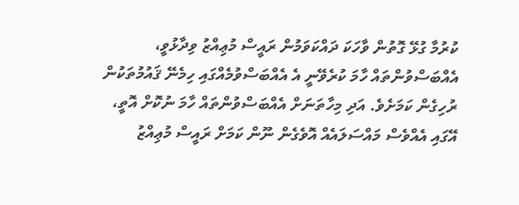ކުރުމާ ގުޅޭ ގޮތުން ވާހަކަ ދައްކަވަމުން ރައީސް މުޢިއްޒު ވިދާޅުވީ، އެއްބަސްވުންތައް ހާމަ ކުރެވޭނީ އެ އެއްބަސްވުމެއްގައި ހިމެނޭ ޤައުމުތަކުން ރުހިގެން ކަމަށެވެ. އަދި މިހާތަނަށް އެއްބަސްވުންތައް ހާމަ ނުކޮށް އޮތީ، އޭގައި އެއްވެސް މައްސަލައެއް އޮވެގެން ނޫން ކަމަށް ރައީސް މުޢިއްޒު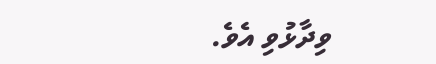ވިދާޅުވި އެވެ.